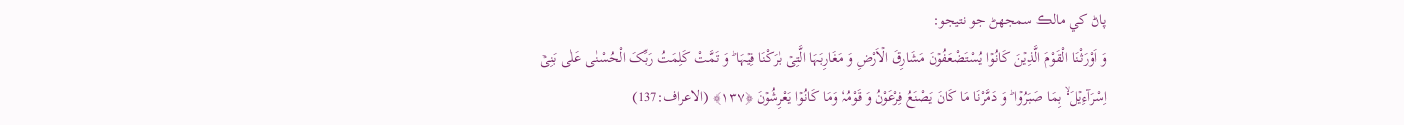پاڻ کي مالڪ سمجھڻ جو نتيجو:
وَ اَوْرَثْنَا الْقَوْمَ الَّذِیۡنَ کَانُوۡا یُسْتَضْعَفُوۡنَ مَشَارِقَ الۡاَرْضِ وَ مَغَارِبَہَا الَّتِیۡ بٰرَكْنَا فِیۡہَا ؕ وَ تَمَّتْ کَلِمَتُ رَبِّکَ الْحُسْنٰی عَلٰی بَنِیۡۤ اِسْرَآءِیۡلَ ۬ۙ بِمَا صَبَرُوۡا ؕ وَ دَمَّرْنَا مَا کَانَ یَصْنَعُ فِرْعَوْنُ وَ قَوْمُہٗ وَمَا کَانُوۡا یَعْرِشُوۡنَ ﴿۱۳۷﴾ (الاعراف:137)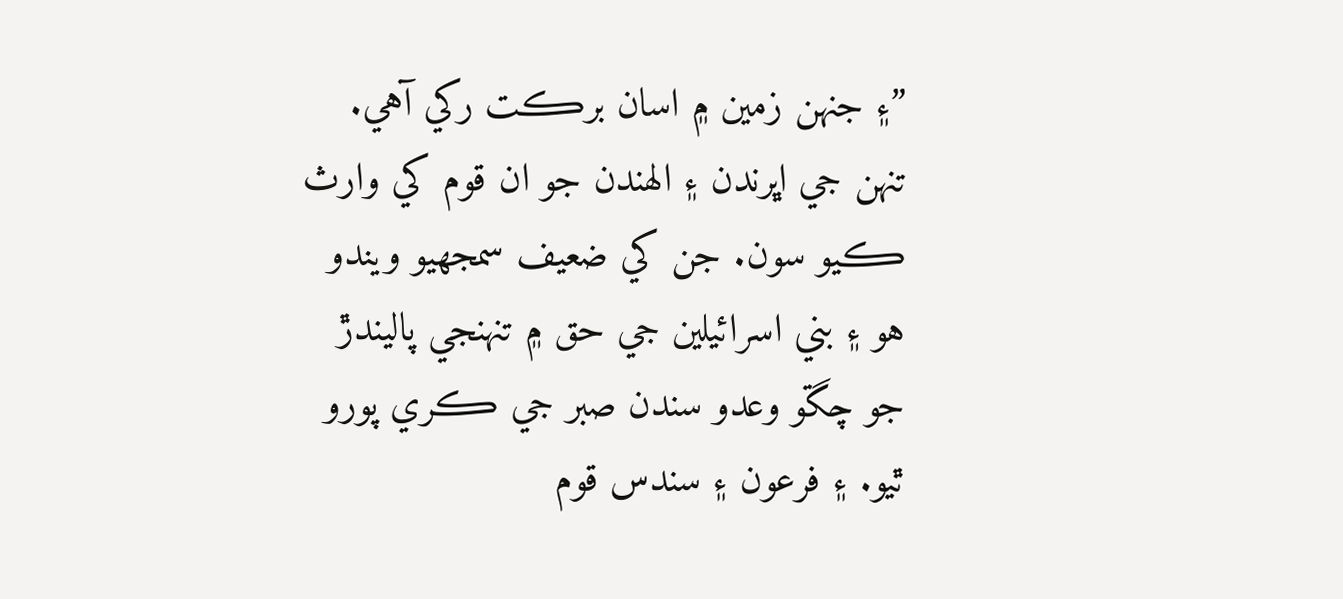”۽ جنهن زمين ۾ اسان برڪت رکي آهي. تنهن جي اڀرندن ۽ الهندن جو ان قوم کي وارث ڪيو سون. جن کي ضعيف سمجهيو ويندو هو ۽ بني اسرائيلين جي حق ۾ تنهنجي پاليندڙ جو چڱو وعدو سندن صبر جي ڪري پورو ٿيو. ۽ فرعون ۽ سندس قوم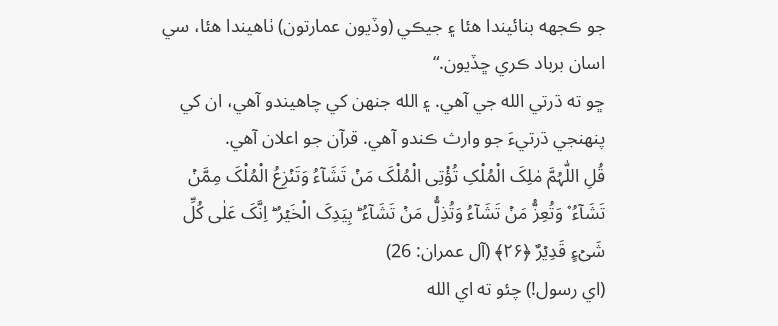جو ڪجهه بنائيندا هئا ۽ جيڪي (وڏيون عمارتون) ٺاهيندا هئا، سي اسان برباد ڪري ڇڏيون.“
ڇو ته ڌرتي الله جي آهي. ۽ الله جنهن کي چاهيندو آهي، ان کي پنهنجي ڌرتيءَ جو وارث ڪندو آهي. قرآن جو اعلان آهي.
قُلِ اللّٰہُمَّ مٰلِکَ الْمُلْکِ تُؤْتِی الْمُلْکَ مَنۡ تَشَآءُ وَتَنۡزِعُ الْمُلْکَ مِمَّنۡ تَشَآءُ ۫ وَتُعِزُّ مَنۡ تَشَآءُ وَتُذِلُّ مَنۡ تَشَآءُ ؕ بِیَدِکَ الْخَیۡرُ ؕ اِنَّکَ عَلٰی كُلِّ شَیۡءٍ قَدِیۡرٌ ﴿۲۶﴾ (آل عمران: 26)
(اي رسول!) چئو ته اي الله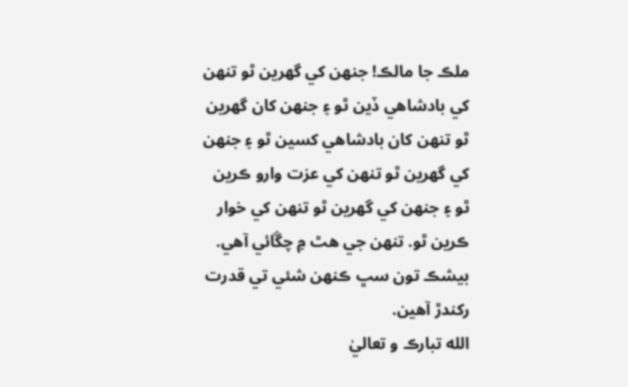ملڪ جا مالڪ! جنهن کي گهرين ٿو تنهن کي بادشاهي ڏين ٿو ۽ جنهن کان گهرين ٿو تنهن کان بادشاهي کسين ٿو ۽ جنهن کي گهرين ٿو تنهن کي عزت وارو ڪرين ٿو ۽ جنهن کي گهرين ٿو تنهن کي خوار ڪرين ٿو. تنهن جي هٿ ۾ چڱائي آهي. بيشڪ تون سڀ ڪنهن شئي تي قدرت رکندڙ آهين.
الله تبارڪ و تعاليٰ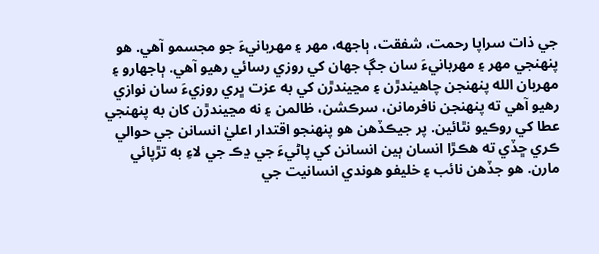جي ذات سراپا رحمت، شفقت، ٻاجهه، مهر ۽ مهربانيءَ جو مجسمو آهي. هو پنهنجي مهر ۽ مهربانيءَ سان جڳ جهان کي روزي رسائي رهيو آهي. ٻاجهارو ۽ مهربان الله پنهنجن چاهيندڙن ۽ مڃيندڙن کي به عزت ڀري روزيءَ سان نوازي رهيو آهي ته پنهنجن نافرمانن، سرڪشن، ظالمن ۽ نه مڃيندڙن کان به پنھنجي عطا کي روڪيو نٿائين. پر جيڪڏهن هو پنهنجو اقتدار اعليٰ انسانن جي حوالي ڪري ڇڏي ته هڪڙا انسان ٻين انسانن کي پاڻيءَ جي ڍڪ جي لاءِ به تڙپائي مارن. هو جڏهن نائب ۽ خليفو هوندي انسانيت جي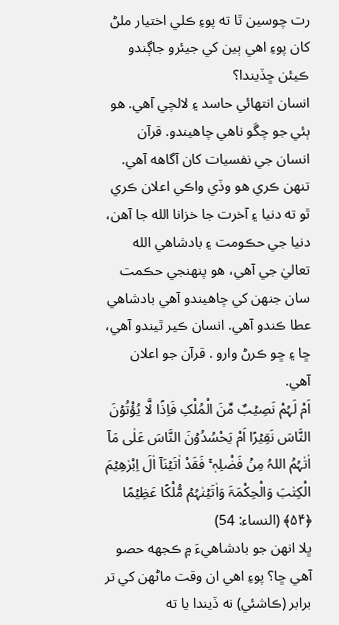رت چوسين ٿا ته پوءِ ڪلي اختيار ملڻ کان پوءِ اهي ٻين کي جيئرو جاڳندو ڪيئن ڇڏيندا؟
انسان انتهائي حاسد ۽ لالچي آهي. هو ٻئي جو چڱو ناهي چاهيندو. قرآن انسان جي نفسيات کان آگاهه آهي. تنهن ڪري هو وڏي واڪي اعلان ڪري ٿو ته دنيا ۽ آخرت جا خزانا الله جا آهن، دنيا جي حڪومت ۽ بادشاهي الله تعاليٰ جي آهي، هو پنهنجي حڪمت سان جنهن کي چاهيندو آهي بادشاهي عطا ڪندو آهي. انسان ڪير ٿيندو آهي، ڇا ۽ ڇو ڪرڻ وارو . قرآن جو اعلان آهي.
اَمْ لَہُمْ نَصِیۡبٌ مِّنَ الْمُلْکِ فَاِذًا لَّا یُؤْتُوۡنَ النَّاسَ نَقِیۡرًا اَمْ یَحْسُدُوۡنَ النَّاسَ عَلٰی مَاۤ اٰتٰہُمُ اللہُ مِنۡ فَضْلِہٖ ۚ فَقَدْ اٰتَیۡنَاۤ اٰلَ اِبْرٰهِیۡمَ الْکِتٰبَ وَالْحِكْمَۃَ وَاٰتَیۡنٰہُمۡ مُّلْكًا عَظِیۡمًا ﴿۵۴﴾ (النساء: 54)
ڀلا انهن جو بادشاهيءَ ۾ ڪجهه حصو آهي ڇا؟ پوءِ اهي ان وقت ماڻهن کي تر برابر (ڪاشئي) نه ڏيندا يا ته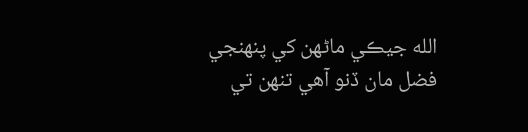الله جيڪي ماڻهن کي پنهنجي فضل مان ڏنو آهي تنهن تي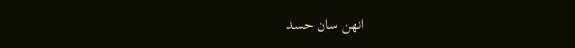انهن سان حسد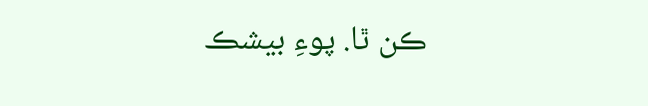ڪن ٿا. پوءِ بيشڪ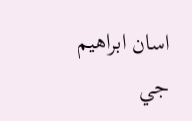اسان ابراهيم جي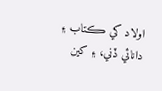اولاد کي ڪتاب ۽ دانائي ڏني، ۽ کين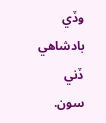وڏي بادشاهي ڏني سون.